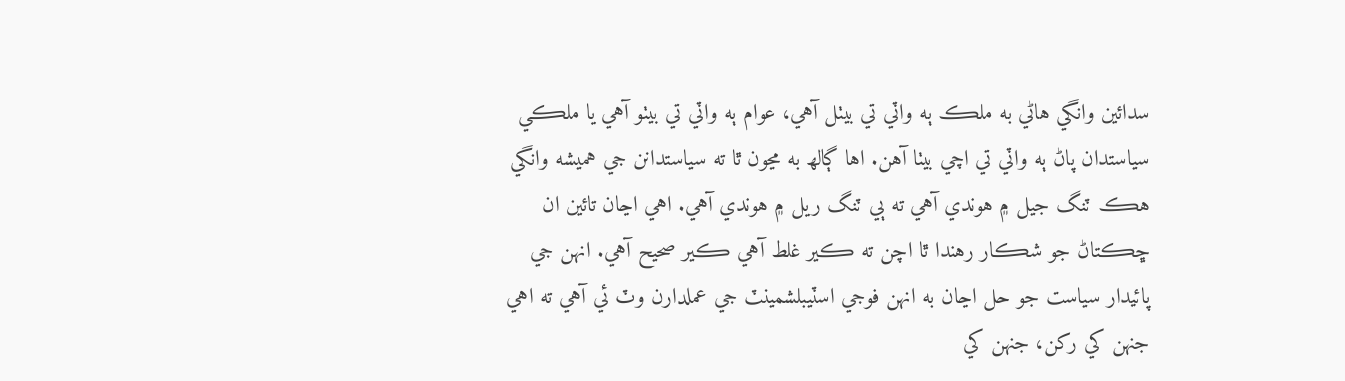سدائين وانگي هاڻي به ملڪ ٻه واٽي تي بيٺل آهي، عوام ٻه واٽي تي بيٺو آهي يا ملڪي سياستدان پاڻ ٻه واٽي تي اچي بيٺا آهن. اها ڳالھ به مڃون ٿا ته سياستدانن جي هميشه وانگي هڪ ٽنگ جيل ۾ هوندي آهي ته ٻي ٽنگ ريل ۾ هوندي آهي. اهي اڃان تائين ان ڇڪتاڻ جو شڪار رهندا ٿا اچن ته ڪير غلط آهي ڪير صحيح آهي. انهن جي پائيدار سياست جو حل اڃان به انهن فوجي اسٽيبلشمينٽ جي عملدارن وٽ ئي آهي ته اهي جنهن کي رکن، جنهن کي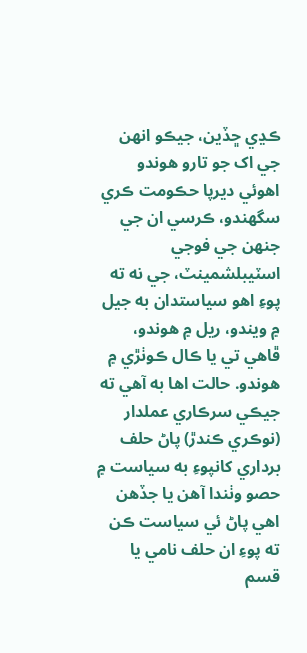ڪڍي ڇڏين، جيڪو انهن جي اک جو تارو هوندو اهوئي ديرپا حڪومت ڪري سگهندو، ڪرسي ان جي جنهن جي فوجي اسٽيبلشمينٽ، جي نه ته پوءِ اهو سياستدان به جيل ۾ ويندو، ريل ۾ هوندو، ڦاهي تي يا ڪال ڪوٺڙي ۾ هوندو. حالت اها به آهي ته جيڪي سرڪاري عملدار (نوڪري ڪندڙ) پاڻ حلف برداري کانپوءِ به سياست ۾ حصو وٺندا آهن يا جڏهن اهي پاڻ ئي سياست ڪن ته پوءِ ان حلف نامي يا قسم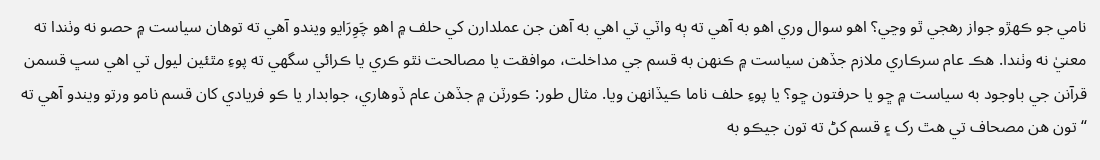نامي جو ڪهڙو جواز رهجي ٿو وڃي؟ اهو سوال وري اهو به آهي ته ٻه واٽي تي اهي به آهن جن عملدارن کي حلف ۾ اهو چَوِرَايو ويندو آهي ته توهان سياست ۾ حصو نه وٺندا ته معنيٰ نه وٺندا. هڪ عام سرڪاري ملازم جڏهن سياست ۾ ڪنهن به قسم جي مداخلت، موافقت يا مصالحت نٿو ڪري يا ڪرائي سگهي ته پوءِ مٿئين ليول تي اهي سڀ قسمن قرآنن جي باوجود به سياست ۾ ڇو يا حرفتون ڇو؟ يا پوءِ حلف ناما ڪيڏانهن ويا. مثال طور: ڪورٽن ۾ جڏهن عام ڏوهاري، جوابدار يا ڪو فريادي کان قسم نامو ورتو ويندو آهي ته “تون هن مصحاف تي هٿ رک ۽ قسم کڻ ته تون جيڪو به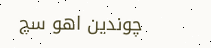چوندين اهو سچ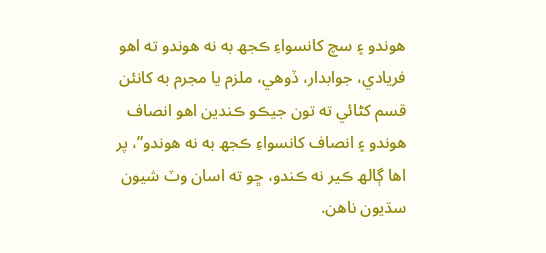هوندو ۽ سچ کانسواءِ ڪجھ به نه هوندو ته اهو فريادي، جوابدار، ڏوهي، ملزم يا مجرم به کانئن قسم کڻائي ته تون جيڪو ڪندين اهو انصاف هوندو ۽ انصاف کانسواءِ ڪجھ به نه هوندو”، پر اها ڳالھ ڪير نه ڪندو، ڇو ته اسان وٽ شيون سڌيون ناهن.